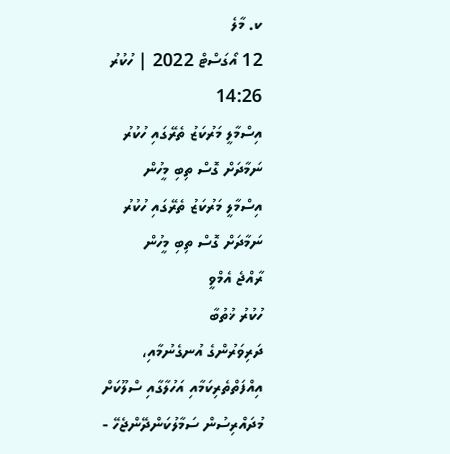ކ. މާލެ
12 އޯގަސްޓް 2022 | ހުކުރު 14:26
އިސްމާލީ މަރުކަޒު ތެރޭގައި ހުކުރު ނަމާދަށް ގޮސް ތިބި މީހުން
އިސްމާލީ މަރުކަޒު ތެރޭގައި ހުކުރު ނަމާދަށް ގޮސް ތިބި މީހުން
ރާއްޖެ އެމްވީ
ހުކުރު ޚުތުބާ
ދަރިވަރުންގެ އުނގެނުމާއި، އިއްފަތްތެރިކަމާއި އަހުލާގާއި ސްލޫކަށް މުދައްރިސުން ސަމާލުކަންދޭންޖެހޭ -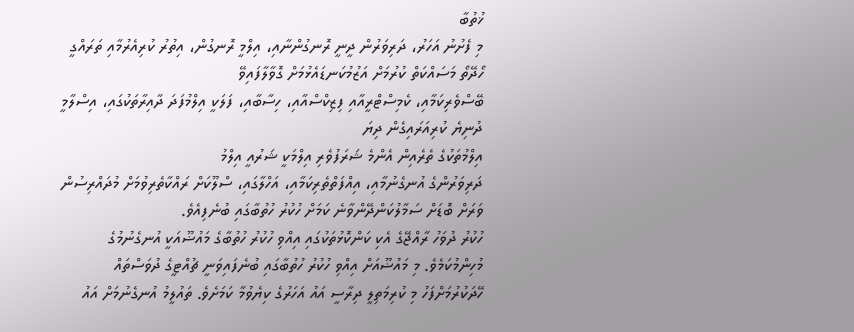ޚުތުބާ
މި ފެށުނު އަހަރު، ދަރިވަރުން ދީނީ ރޮނގުންނާއި، އިލްމީ ރޮނގުން، އިތުރު ކުރިއެރުމާއި ތަރައްގީ ހޯދޭތޯ މަސައްކަތް ކުރުމަށް އަޒުމުކަނޑައެޅުމަށް ގޮވާލާފައިވޭ
ބޭސްވެރިކަމާއި، ކެމިސްޓްރީއާއި ފިޒިކްސްއާއި، ހިސާބާއި، ފަލަކީ އިލްމުފަދަ ދާއިރާތަކުގައި، އިސްލާމީ ދުނިޔެ ކުރިއަރައިގެން ދިޔަ
އިލްމުތަކުގެ ތެރެއިން އެންމެ ޝަރަފުވެރި އިލްމަކީ ޝަރުއީ އިލްމު
ދަރިވަރުންގެ އުނގެނުމާއި، އިއްފަތްތެރިކަމާއި، އަހްލާގައި، ސްލޫކަށް ރައްކާތެރިވުމަށް މުދައްރިސުން ވަރަށް ބޮޑަށް ސަމާލުކަންދޭންވާނެ ކަމަށް ހުކުރު ހުތުބާގައި ބުނެފިއެވެ.
ހުކުރު ދުވަހު ރާއްޖޭގެ އެކި ކަންކޮޅުތަކުގައި އިއްވި ހުކުރު ހުތުބާގެ މައުޟޫއަކީ އުނގެނުމުގެ މުހިންމުކަމެވެ. މި މައުޟޫއަށް އިއްވި ހުކުރު ހުތުބާގައި ބުނެފައިވަނީ ޗުއްޓީގެ ދުވަސްތައް ހޭދަކުރުމަށްފަހު މި ކުރިމަތިލީ ދިރާސީ އައު އަހަރުގެ ކިޔެވުމާ ކަމަށެވެ. ތައުލީމު އުނގެނުމަށް އައު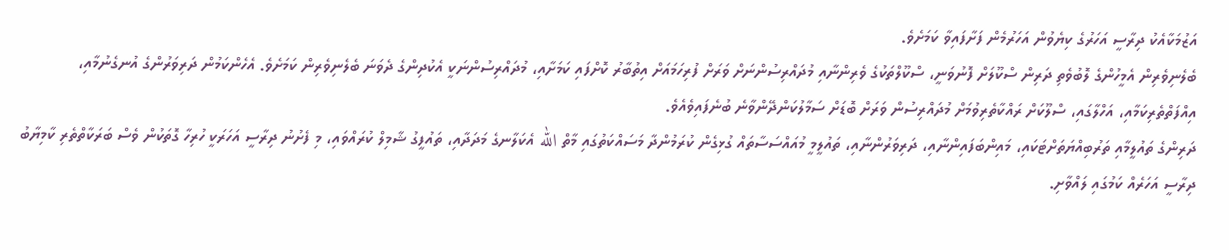އަޒުމަކާއެކު ދިރާސީ އަހަރުގެ ކިޔެވުން އަހަރުމެން ފަށާފައިވާ ކަމަށެވެ.
ބެލެނިވެރިން އެމީހުންގެ ލޮބުވެތި ދަރިން ސްކޫލަށް ފޮނުވަނީ، ސްކޫލްތަކުގެ ވެރިންނާއި މުދައްރިސުންނަށް ވަރަށް ފުރިހަމައަށް އިތުބާރު ކޮށްފައި ކަމަށާއި، މުދައްރިސުންނަކީ އެކުދިންގެ ދެވަނަ ބެލެނިވެރިން ކަމަށެވެ. އެހެންކަމުން ދަރިވަރުންގެ އުނގެނުމާއި، އިއްފަތްތެރިކަމާއި، އަހްލާގައި، ސްލޫކަށް ރައްކާތެރިވުމަށް މުދައްރިސުން ވަރަށް ބޮޑަށް ސަމާލުކަންދޭންވާނެ ބުނެފައިވެއެވެ.
ދަރިންގެ ތައުލީމާއި ތަރުބިއްޔަތަށްޓަކައި، މައިންބަފައިންނާއި، ދަރިވަރުންނާއި، ތައުލީމީ މުއައްސަސާތައް ގުޅިގެން ކުރަމުންދާ މަސައްކަތުގައި މާތް الله އެކަލާނގެ މަދަދާއި، ތައުފީގު ޝާމިލް ކުރައްވައި، މި ފެށުނު ދިރާސީ އަހަރަކީ ހުރިހާ ގޮތަކުން ވެސް ބަރަކާތްތެރި ކާމިޔާބު ދިރާސީ އަހަރެއް ކަމުގައި ލައްވާށި.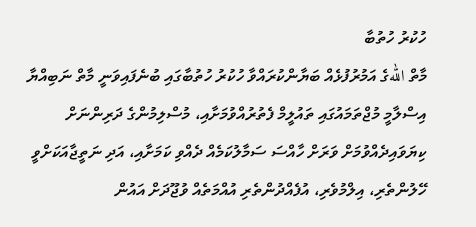ހުކުރު ހުތުބާ
މާތް اللهގެ އަމުރުފުޅެއް ބަޔާންކުރައްވާ ހުކުރު ހުތުބާގައި ބުނެފައިވަނީ މާތް ނަބިއްޔާ އިސްލާމީ މުޖްތަމައުގައި ތައުލީމް ފެތުރުއްވުމަށާއި، މުސްލިމުންގެ ދަރިންނަށް ކިޔަވައިދެއްވުމަށް ވަރަށް ހާއްސަ ސަމާލުކަމެއް ދެއްވި ކަމަށާއި، އަދި ނަތީޖާއަކަށްވީ ހޭލުންތެރި، އިލްމުވެރި، އުފެއްދުންތެރި އުއްމަތެއް ވުޖޫދަށް އައުން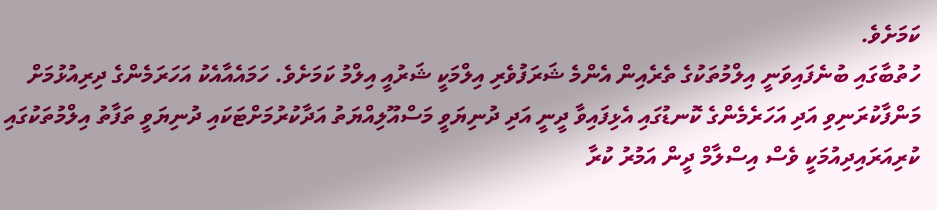ކަމަށެވެ.
ހުތުބާގައި ބުނެފައިވަނީ އިލްމުތަކުގެ ތެރެއިން އެންމެ ޝަރަފުވެރި އިލްމަކީ ޝަރުއީ އިލްމު ކަމަށެވެ. ހަމައެއާއެކު އަހަރަމެންގެ ދިރިއުޅުމަށް މަންފާކުރަނިވި އަދި އަހަރެމެންގެ ކޮނޑުގައި އެޅިފައިވާ ދީނީ އަދި ދުނިޔަވީ މަސްއޫލިއްޔަތު އަދާކުރުމަށްޓަކައި ދުނިޔަވީ ތަފާތު އިލްމުތަކުގައި ކުރިއަރައިދިއުމަކީ ވެސް އިސްލާމް ދީން އަމުރު ކުރާ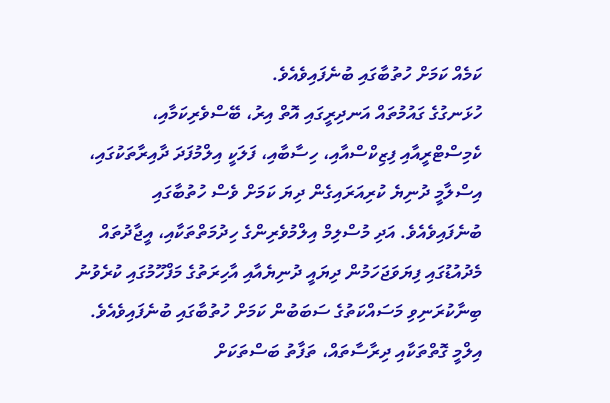ކަމެއް ކަމަށް ހުތުބާގައި ބުނެފައިވެއެވެ.
ހުޅަނގުގެ ގައުމުތައް އަނދިރީގައި އޮތް އިރު، ބޭސްވެރިކަމާއި، ކެމިސްޓްރީއާއި ފިޒިކްސްއާއި، ހިސާބާއި، ފަލަކީ އިލްމުފަދަ ދާއިރާތަކުގައި، އިސްލާމީ ދުނިޔެ ކުރިއަރައިގެން ދިޔަ ކަމަށް ވެސް ހުތުބާގައި ބުނެފައިވެއެވެ. އަދި މުސްލިމް އިލްމުވެރިންގެ ހިދުމަތްތަކާއި، އީޖާދުތައް މެދުއުޑުގައި ފިޔަވަޖަހަމުން ދިޔައީ ދުނިޔެއާއި އާހިރަތުގެ މަފްހޫމުގައި ކުރެވުނު ބިނާކުރަނިވި މަސައްކަތުގެ ސަބަބުން ކަމަށް ހުތުބާގައި ބުނެފައިވެއެވެ.
އިލްމީ ގޮތްތަކާއި ދިރާސާތައް، ތަފާތު ބަސްތަކަށް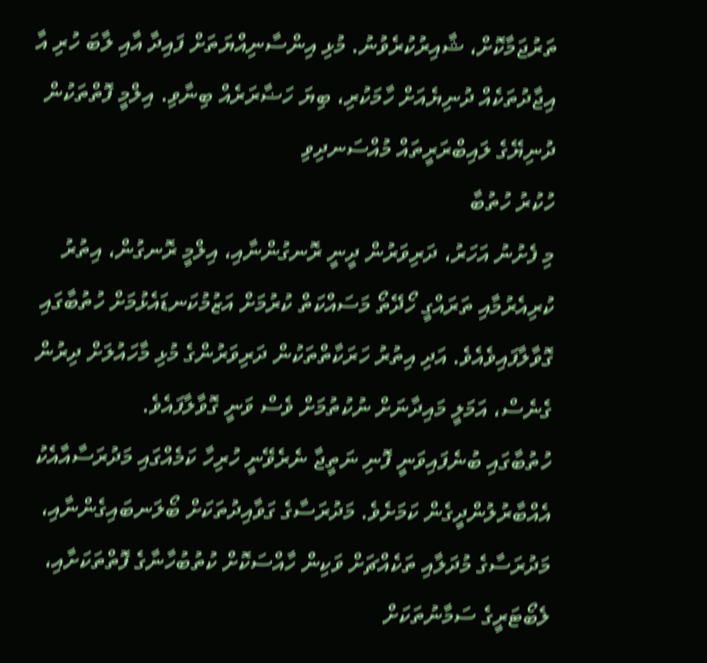ތަރުޖަމާކޮށް، ޝާއިރުކުރެވުނު. މުޅި އިންސާނިއްޔަތަށް ފައިދާ އާއި ލާބަ ހުރި އާ އިޖާދުތަކެއް ދުނިޔެއަށް ހާމަކުރި، ބިޔަ ހަޟާރަރެއް ބިނާވި. އިލްމީ ފޮތްތަކުން ދުނިޔޭގެ ލައިބްރަރީތައް މުއްސަނދިވި
ހުކުރު ހުތުބާ
މި ފެށުނު އަހަރު، ދަރިވަރުން ދީނީ ރޮނގުންނާއި، އިލްމީ ރޮނގުން، އިތުރު ކުރިއެރުމާއި ތަރައްގީ ހޯދޭތޯ މަސައްކަތް ކުރުމަށް އަޒުމުކަނޑައެޅުމަށް ހުތުބާގައި ގޮވާލާފައިވެއެވެ. އަދި އިތުރު ހަރަކާތްތަކުން ދަރިވަރުންގެ މުޅި މާހައުލަށް ދިރުން ގެނެސް، އަމަލީ މައިދާނަށް ނުކުތުމަށް ވެސް ވަނީ ގޮވާލާފައެވެ.
ހުތުބާގައި ބުނެފައިވަނީ ފޮނި ނަތީޖާ ނެރެވޭނީ ހުރިހާ ކަމެއްގައި މަދުރަސާއާއެކު އެއްބާރުލުންދީގެން ކަމަށެވެ. މަދުރަސާގެ ގަވާއިދުތަކަށް ބޯލަނބައިގެންނާއި، މަދުރަސާގެ މުދަލާއި ތަކެއްޗަށް ވަކިން ހާއްސަކޮށް ކުތުބުހާނާގެ ފޮތްތަކަށާއި، ލެބޯޓަރީގެ ސަމާނުތަކަށް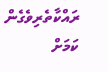ރައްކާތެރިވެގެން ކަމަށް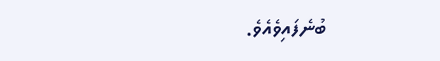ބުނެފައިވެއެވެ.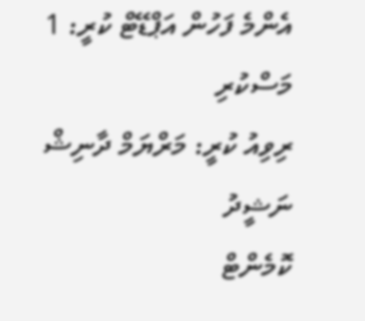އެންމެ ފަހުން އަޕްޑޭޓް ކުރީ: 1 މަސްކުރި
ރިވިއު ކުރީ: މަރްޔަމް ދާނިޝް ނަޝީދު
ކޮމެންޓް